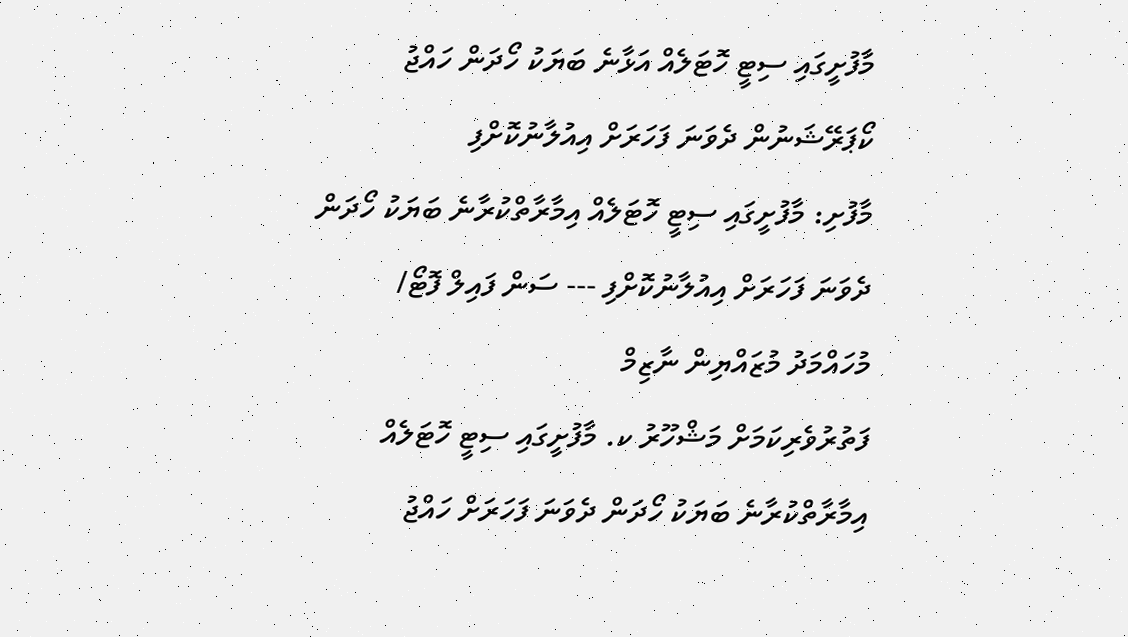މާފުށީގައި ސިޓީ ހޮޓަލެއް އަޅާނެ ބަޔަކު ހޯދަން ހައްޖު ކޯޕަރޭޝަނުން ދެވަނަ ފަހަރަށް އިއުލާނުކޮށްފި
މާފުށި: މާފުށީގައި ސިޓީ ހޮޓަލެއް އިމާރާތްކުރާނެ ބަޔަކު ހޯދަން ދެވަނަ ފަހަރަށް އިއުލާނުކޮށްފި --- ސަން ފައިލް ފޮޓޯ/ މުހައްމަދު މުޒައްޔިން ނާޒިމް
ފަތުރުވެރިކަމަށް މަޝްހޫރު ކ. މާފުށީގައި ސިޓީ ހޮޓަލެއް އިމާރާތްކުރާނެ ބަޔަކު ހޯދަން ދެވަނަ ފަހަރަށް ހައްޖު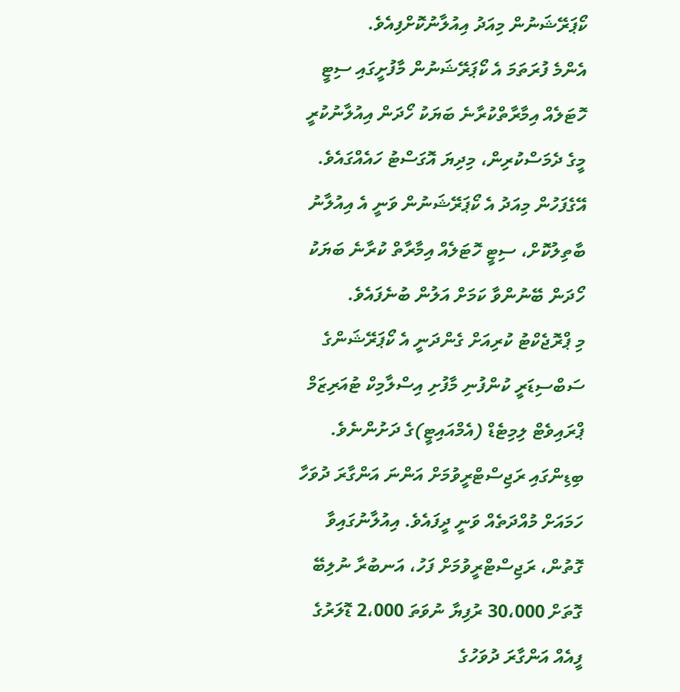ކޯޕަރޭޝަނުން މިއަދު އިއުލާނުކޮށްފިއެވެ.
އެންމެ ފުރަތަމަ އެ ކޯޕަރޭޝަނުން މާފުށީގައި ސިޓީ ހޮޓަލެއް އިމާރާތްކުރާނެ ބަޔަކު ހޯދަން އިއުލާނުކުރީ މީގެ ދެމަސްކުރިން، މިދިޔަ އޮގަސްޓު ހައެއްގައެވެ.
އޭގެފަހުން މިއަދު އެ ކޯޕަރޭޝަނުން ވަނީ އެ އިއުލާނު ބާތިލުކޮށް، ސިޓީ ހޮޓަލެއް އިމާރާތް ކުރާނެ ބަޔަކު ހޯދަން ބޭނުންވާ ކަމަށް އަލުން ބުނެފައެވެ.
މި ޕްރޮޖެކްޓު ކުރިއަށް ގެންދަނީ އެ ކޯޕަރޭޝަންގެ ސަބްސިޑަރީ ކުންފުނި މާފުށި އިސްލާމިކް ޓުއަރިޒަމް ޕްރައިވެޓް ލިމިޓެޑް (އެމްއައިޓީ)ގެ ދަށުންނެވެ.
ބިޑިންގައި ރަޖިސްޓްރީވުމަށް އަންނަ އަންގާރަ ދުވަހާ ހަމައަށް މުއްދަތެއް ވަނީ ދީފައެވެ. އިއުލާނުގައިވާ ގޮތުން، ރަޖިސްޓްރީވުމަށް ފަހު، އަނބުރާ ނުލިބޭ ގޮތަށް 30،000 ރުފިޔާ ނުވަތަ 2،000 ޑޮލަރުގެ ފީއެއް އަންގާރަ ދުވަހުގެ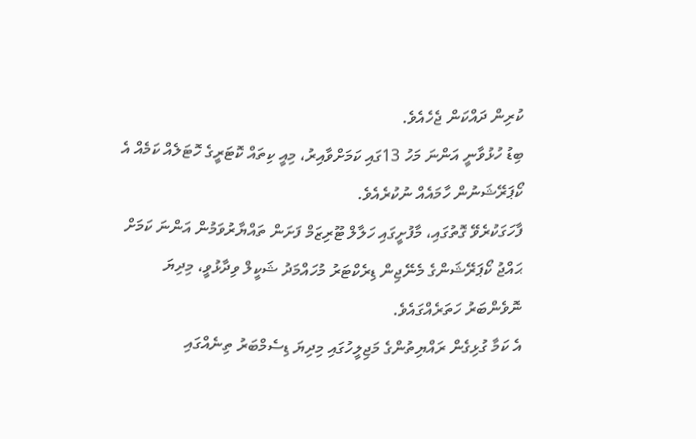ކުރިން ދައްކަން ޖެހެއެވެ.
ބިޑު ހުޅުވާނީ އަންނަ މަހު 13ގައި ކަމަށްވާއިރު، މިއީ ކިތައް ކޮޓަރީގެ ހޮޓަލެއް ކަމެއް އެ ކޯޕަރޭޝަނުން ހާމައެއް ނުކުރެއެވެ.
ފާހަގަކުރެވޭ ގޮތުގައި، މާފުށީގައި ހަލާލް ޓޫރިޒަމް ފަށަން ތައްޔާރުވަމުން އަންނަ ކަމަށް ޙައްޖު ކޯޕަރޭޝަންގެ މެނޭޖިން ޑިރެކްޓަރު މުހައްމަދު ޝަކީލް ވިދާޅުވީ، މިދިޔަ ނޮވެންބަރު ހަތަރެއްގައެވެ.
އެ ކަމާ ގުޅިގެން ރައްޔިތުންގެ މަޖިލީހުގައި މިދިޔަ ޑިސެމްބަރު ތިނެއްގައި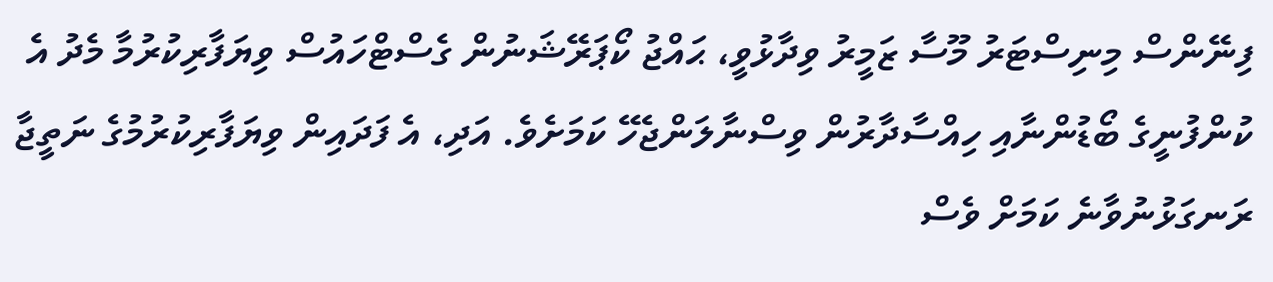ފިނޭންސް މިނިސްޓަރު މޫސާ ޒަމީރު ވިދާޅުވީ، ޙައްޖު ކޯޕަރޭޝަނުން ގެސްޓްހައުސް ވިޔަފާރިކުރުމާ މެދު އެ ކުންފުނީގެ ބޯޑުންނާއި ހިއްސާދާރުން ވިސްނާލަންޖެހޭ ކަމަށެވެ. އަދި، އެ ފަދައިން ވިޔަފާރިކުރުމުގެ ނަތީޖާ ރަނގަޅުނުވާނެ ކަމަށް ވެސް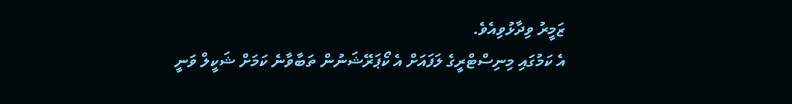ޒަމީރު ވިދާޅުވިއެވެ.
އެ ކަމުގައި މިނިސްޓްރީގެ ލަފައަށް އެ ކޯޕަރޭޝަނުން ތަބާވާނެ ކަމަށް ޝަކީލް ވަނީ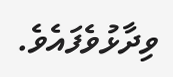ވިދާޅުވެފައެވެ.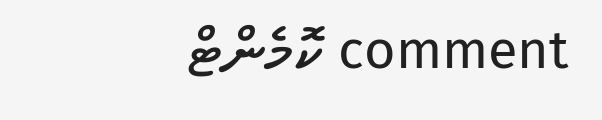comment ކޮމެންޓް